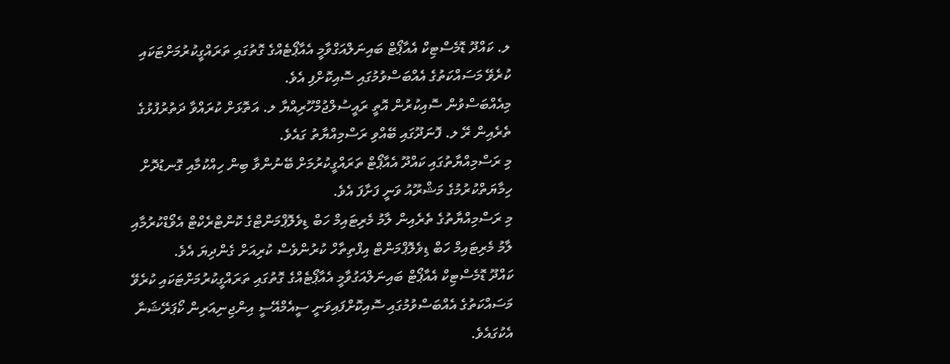ލ. ކައްދޫ ޑޮމެސްޓިކް އެއާޕޯޓް ބައިނަލްއަގްވާމީ އެއާޕޯޓެއްގެ ގޮތުގައި ތަރައްގީކުރުމަށްޓަކައި ކުރެވޭ މަސައްކަތުގެ އެއްބަސްވުމުގައި ސޮއިކޮށްފި އެވެ.
މިއެއްބަސްވުން ސޮއިކުރުން އޮތީ ރައީސުލްޖުމްހޫރިއްޔާ ލ. އަތޮޅަށް ކުރައްވާ ދަތުރުފުޅުގެ ތެރެއިން ރޭ ލ. ފޮނަދޫގައި ބޭއްވި ރަސްމިއްޔާތު ގައެވެ.
މި ރަސްމިއްޔާތުގައި ކައްދޫ އެއާޕޯޓް ތަރައްގީކުރުމަށް ބޭނުންވާ ބިން ހިއްކުމާއި ގޮނޑުދޮށް ހިމާޔަތްކުރުމުގެ މަޝްރޫއު ވަނީ ފަށާފަ އެވެ.
މި ރަސްމިއްޔާތުގެ ތެރެއިން ލާމު މެރިޓައިމް ހަބް ޑިވެލޮޕްމަންޓްގެ ކޮންޓްރެކްޓް އެވޯޑްކުރުމާއި ލާމު މެރިޓައިމް ހަބް ޑިވެލޮޕްމަންޓް އިފްތިތާހް ކުރުންވެސް ކުރިއަށް ގެންދިޔަ އެވެ.
ކައްދޫ ޑޮމެސްޓިކް އެއާޕޯޓް ބައިނަލްއަގުވާމީ އެއާޕޯޓެއްގެ ގޮތުގައި ތަރައްގީކުރުމަށްޓަކައި ކުރެވޭ މަސައްކަތުގެ އެއްބަސްވުމުގައި ސޮއިކޮށްފައިވަނީ ސީއެމްއޭސީ އިންޖިނިއަރިން ކޯޕަރޭޝަނާ އެކުގައެވެ.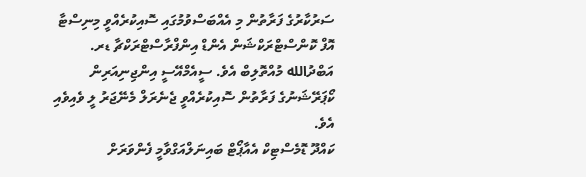ސަރުކާރުގެ ފަރާތުން މި އެއްބަސްވުމުގައި ސޮއިކުރެއްވީ މިނިސްޓާ އޮފް ކޮންސްޓްރަކްޝަން އެންޑް އިންފްރާސްޓްރަކްޗާ ޑރ. އަބްދުالله މުއްތޮލިބް އެވެ. ސީއެމްއޭސީ އިންޖިނިއަރިން ކޯޕަރޭޝަނުގެ ފަރާތުން ސޮއިކުރެއްވީ ޖެނެރަލް މެނޭޖަރު ލީ ވެއިވެއި އެވެ.
ކައްދޫ ޑޮމެސްޓިކް އެއާޕޯޓް ބައިނަލްއަގްވާމީ ފެންވަރަށް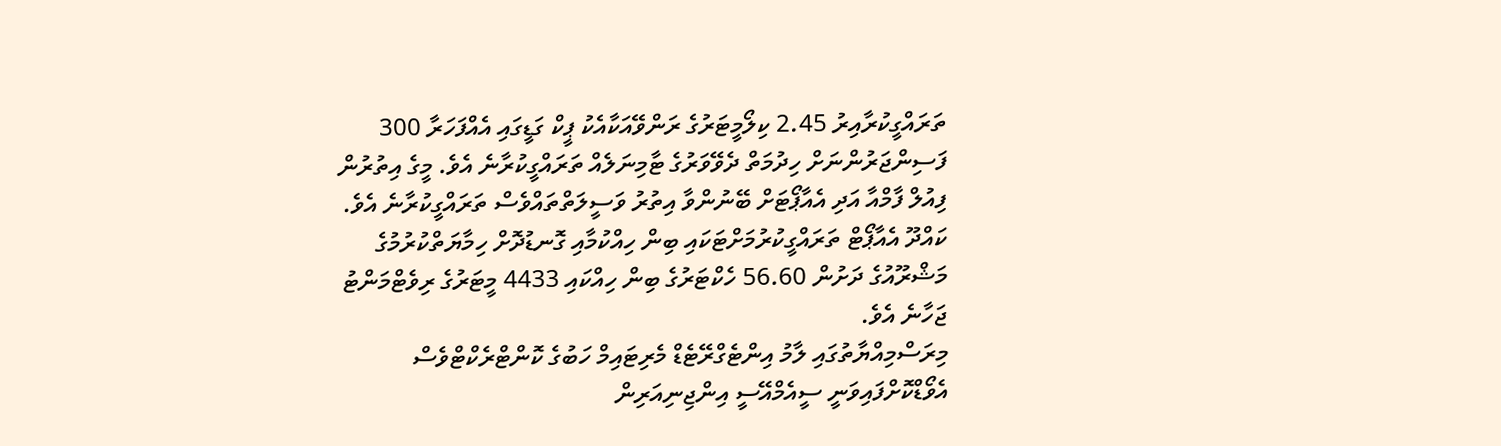ތަރައްގީކުރާއިރު 2.45 ކިލޯމީޓަރުގެ ރަންވޭއަކާއެކު ޕީކް ގަޑީގައި އެއްފަހަރާ 300 ފަސިންޖަރުންނަށް ހިދުމަތް ދެވޭވަރުގެ ޓާމިނަލެއް ތަރައްގީކުރާނެ އެވެ. މީގެ އިތުރުން ފިއުލް ފާމްއާ އަދި އެއާޕޯޓަށް ބޭނުންވާ އިތުރު ވަސީލަތްތައްވެސް ތަރައްގީކުރާނެ އެވެ.
ކައްދޫ އެއާޕޯޓް ތަރައްގީކުރުމަށްޓަކައި ބިން ހިއްކުމާއި ގޮނޑުދޮށް ހިމާޔަތްކުރުމުގެ މަޝްރޫއުގެ ދަށުން 56.60 ހެކްޓަރުގެ ބިން ހިއްކައި 4433 މީޓަރުގެ ރިވެޓްމަންޓު ޖަހާނެ އެވެ.
މިރަސްމިއްޔާތުގައި ލާމު އިންޓެގްރޭޓެޑް މެރިޓައިމް ހަބުގެ ކޮންޓްރެކްޓްވެސް އެވޯޑްކޮށްފައިވަނީ ސީއެމްއޭސީ އިންޖިނިއަރިން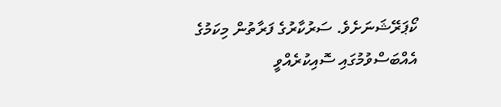ކޯޕަރޭޝަނަށެވެ. ސަރުކާރުގެ ފަރާތުން މިކަމުގެ އެއްބަސްވުމުގައި ސޮއިކުރެއްވީ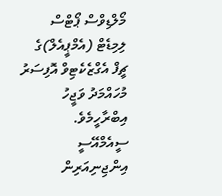މޯލްޑިވްސް ޕޯޓްސް ލިމިޑެޓް (އެމްޕީއެލް)ގެ ޗީފް އެގްޒެކެޓިވް އޮފިސަރު މުހައްމަދު ވަޖީހު އިބްރާހީމެވެ. ސީއެމްއޭސީ އިންޖިނިއަރިން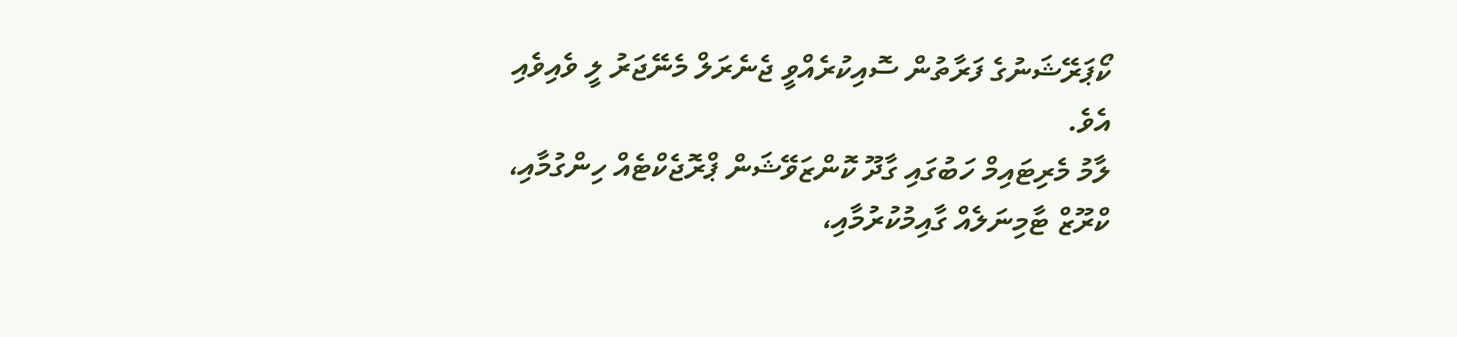ކޯޕަރޭޝަނުގެ ފަރާތުން ސޮއިކުރެއްވީ ޖެނެރަލް މެނޭޖަރު ލީ ވެއިވެއި އެވެ.
ލާމު މެރިޓައިމް ހަބުގައި ގާދޫ ކޮންޒަވޭޝަން ޕްރޮޖެކްޓެއް ހިންގުމާއި، ކްރޫޒް ޓާމިނަލެއް ގާއިމުކުރުމާއި،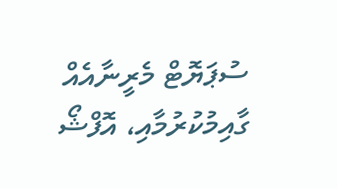ސުޕަޔޮޓް މެރީނާއެއް ގާއިމުކުރުމާއި، އޮފްޝޯ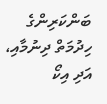ބަންކަރިންގެ ހިދުމަތް ދިނުމާއި، އަދި އިކޯ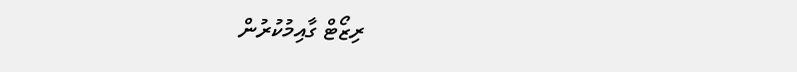ރިޒޯޓް ގާއިމުކުރުން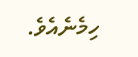ހިމެނެއެވެ.